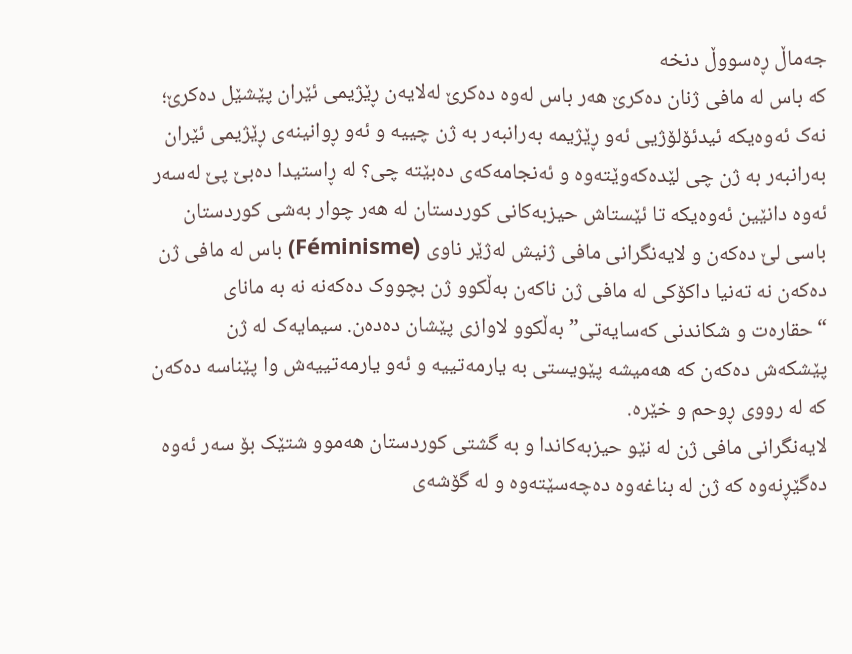جەماڵ ڕەسووڵ دنخه
کە باس لە مافی ژنان دەکرێ هەر باس لەوە دەکرێ لەلایەن ڕێژیمی ئێران پێشێل دەکرێ؛ نەک ئەوەیکە ئیدئۆلۆژیی ئەو ڕێژیمە بەرانبەر بە ژن چییە و ئەو ڕوانینەی ڕێژیمی ئێران بەرانبەر بە ژن چی لێدەکەوێتەوە و ئەنجامەکەی دەبێتە چی؟ لە ڕاستیدا دەبێ پێ لەسەر ئەوە دانێین ئەوەیکە تا ئێستاش حیزبەکانی کوردستان لە هەر چوار بەشی کوردستان باسی لێ دەکەن و لایەنگرانی مافی ژنیش لەژێر ناوی (Féminisme) باس لە مافی ژن دەکەن نە تەنیا داکۆکی لە مافی ژن ناکەن بەڵکوو ژن بچووک دەکەنە نە بە مانای “حقارەت و شکاندنی کەسایەتی” بەڵکوو لاوازی پێشان دەدەن. سیمایەک لە ژن پێشكەش دەکەن کە هەمیشە پێویستی بە یارمەتییە و ئەو یارمەتییەش وا پێناسە دەکەن کە لە رووی ڕوحم و خێرە.
لایەنگرانی مافی ژن لە نێو حیزبەکاندا و بە گشتی کوردستان هەموو شتێک بۆ سەر ئەوە دەگێڕنەوە کە ژن لە بناغەوە دەچەسێتەوە و لە گۆشەی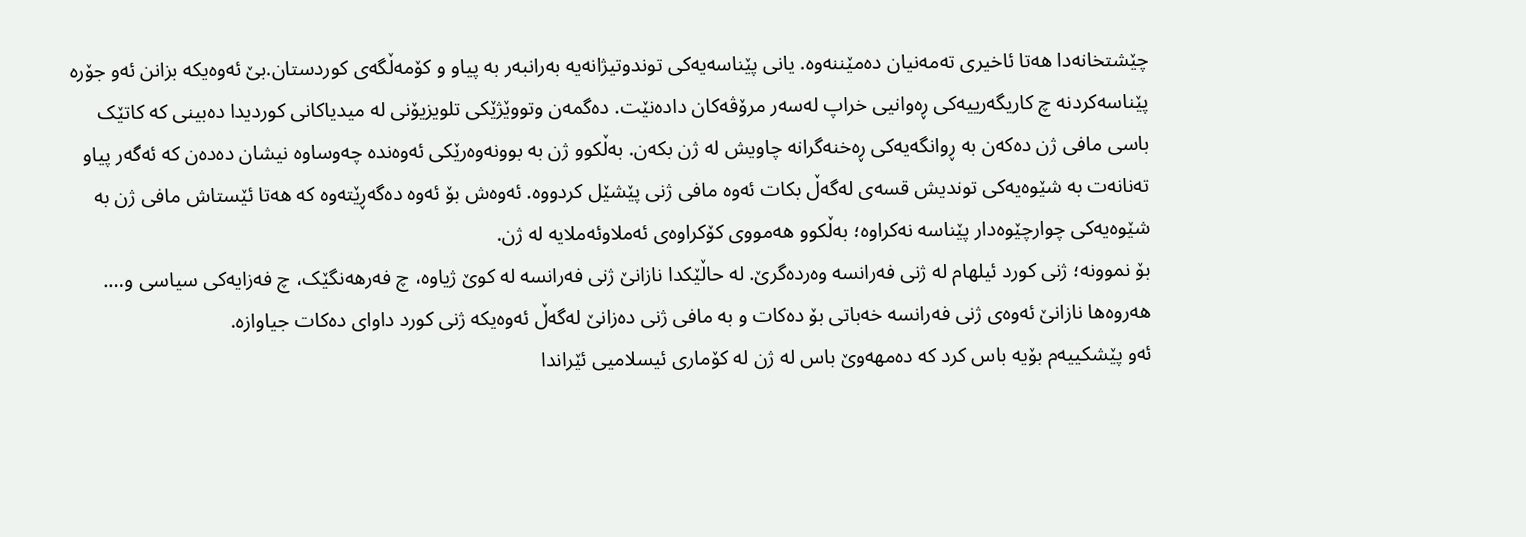چێشتخانەدا هەتا ئاخیری تەمەنیان دەمێننەوە. یانی پێناسەیەکی توندوتیژانەیە بەرانبەر بە پیاو و کۆمەڵگەی کوردستان.بێ ئەوەیکە بزانن ئەو جۆرە پێناسەکردنە چ کاریگەرییەکی ڕەوانیی خراپ لەسەر مرۆڤەکان دادەنێت. دەگمەن وتووێژێکی تلویزیۆنی لە میدیاکانی کوردیدا دەبینی کە کاتێک باسی مافی ژن دەکەن بە ڕوانگەیەکی ڕەخنەگرانە چاویش لە ژن بکەن. بەڵکوو ژن بە بوونەوەرێکی ئەوەندە چەوساوە نیشان دەدەن کە ئەگەر پیاو تەنانەت بە شێوەیەکی توندیش قسەی لەگەڵ بکات ئەوە مافی ژنی پێشێل کردووە. ئەوەش بۆ ئەوە دەگەڕێتەوە کە هەتا ئێستاش مافی ژن بە شێوەیەکی چوارچێوەدار پێناسە نەکراوە؛ بەڵکوو هەمووی کۆکراوەی ئەملاوئەملایە لە ژن.
بۆ نموونە؛ ژنی کورد ئیلهام لە ژنی فەرانسە وەردەگرێ. لە حاڵێکدا نازانێ ژنی فەرانسە لە کوێ ژیاوە، چ فەرهەنگێک، چ فەزایەکی سیاسی و…. هەروەها نازانێ ئەوەی ژنی فەرانسە خەباتی بۆ دەکات و بە مافی ژنی دەزانێ لەگەڵ ئەوەیکە ژنی کورد داوای دەکات جیاوازە.
ئەو پێشکییەم بۆیە باس کرد کە دەمهەوێ باس لە ژن لە کۆماری ئیسلامیی ئێراندا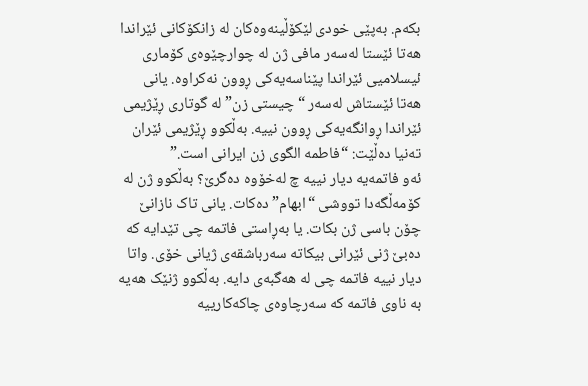بکەم. بەپێی خودی لێکۆڵینەوەکان لە زانکۆکانی ئێراندا هەتا ئێستا لەسەر مافی ژن لە چوارچێوەی کۆماری ئیسلامیی ئێراندا پێناسەیەکی ڕوون نەکراوە. یانی هەتا ئێستاش لەسەر “چیستی زن” لە گوتاری ڕێژیمی ئێراندا ڕوانگەیەکی ڕوون نییە. بەڵکوو ڕێژیمی ئێران تەنیا دەڵێت: “فاطمە الگوی زن ایرانی است.”
ئەو فاتمەیە دیار نییە چ لەخۆوە دەگرێ؟ بەڵکوو ژن لە کۆمەڵگەدا تووشی “ابهام” دەکات. یانی تاک نازانێ چۆن باسی ژن بکات. یا بەڕاستی فاتمە چی تێدایە کە دەبێ ژنی ئێرانی بیکاتە سەرباشقەی ژیانی خۆی. واتا دیار نییە فاتمە چی لە هەگبەی دایە. بەڵکوو ژنێک هەیە بە ناوی فاتمە کە سەرچاوەی چاکەکارییە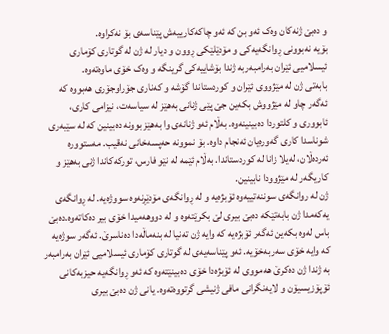و دەبێ ژنەکان وەک ئەو بن کە ئەو چاکەکارییەش پێناسەی بۆ نەکراوە.
بۆیە نەبوونی ڕوانگەیەکی و مۆدێلێکی ڕوون و دیار لە ژن لە گوتاری کۆماری ئیسلامیی ئێران بەرامبەربە ژندا بۆشاییەکی گرینگە و وەک خۆی ماوەتەوە.
بابەتی ژن لە مێژووی ئێران و کوردستاندا گۆشە و کەناری جۆراوجۆری هەبووە کە ئەگەر چاو لە مێژووش بکەین جێ پێی ژنانی بەهێز لە سیاسەت، نیزامی کاری، ئابووری و کلتوردا دەبینینەوە. بەڵام ئەو ژنانەی وا بەهێز بوونە دەبینین کە لە سێبەری شوناسدا کاری گەورەیان ئەنجام داوە. بۆ نموونە حەپسەخانی نەقیب. مەستوورە ئەردەڵان، لەیلا زانا لە کوردستاندا. بەڵام ئێمە لە نێو فارس، تورکەکاندا ژنی بەهێز و کاریگەر لە مێژوودا نابینین.
ژن لە روانگەی سوننەتییەوە ئۆبژەیە و لە ڕوانگەی مۆدێڕنەوە سووژەیە. لە ڕوانگەی یەکەمدا ژن بابەتێکە دەبێ بیری لێ بکرێتەوە و لە دووهەمیدا خۆی بیر دەکاتەوە.دەبێ باس لەوە بکەین ئەگەر ئۆبژەیە کە وایە ژن تەنیا لە بنەماڵەدا دەناسرێ. ئەگەر سوژەیە کە وایە خۆی سەربەخۆیە. ئەو پێناسەیەی لە گوتاری کۆماری ئیسلامیی ئێران بەرامبەر بە ژندا ژن دەکرێ هەمووی لە ئۆبژەدا خۆی دەبینێتەوە کە ئەو ڕوانگەیە حیزبەکانی ئۆپۆزیسیۆن و لایەنگرانی مافی ژنیشی گرتووەتەوە. یانی ژن دەبێ بیری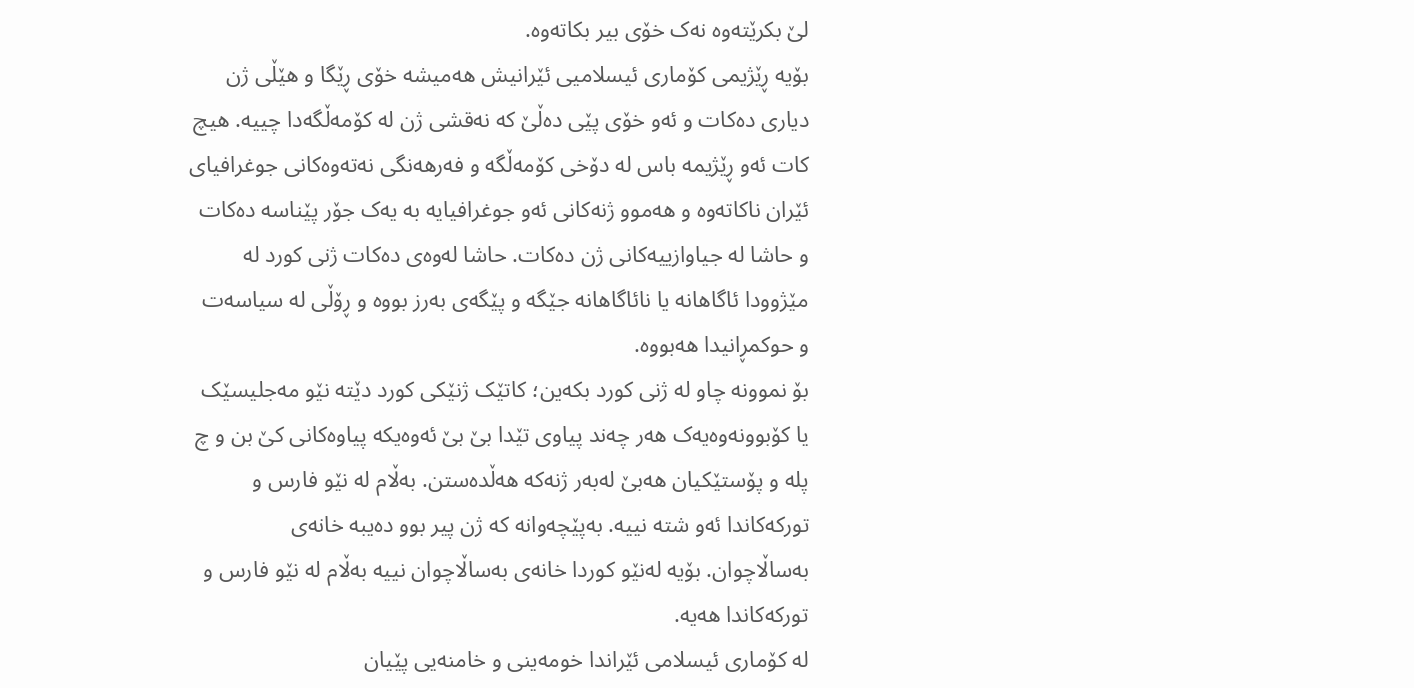لێ بکرێتەوە نەک خۆی بیر بکاتەوە.
بۆیە ڕێژیمی کۆماری ئیسلامیی ئێرانیش هەمیشە خۆی ڕێگا و هێڵی ژن دیاری دەکات و ئەو خۆی پێی دەڵێ کە نەقشی ژن لە کۆمەڵگەدا چییە. هیچ کات ئەو ڕێژیمە باس لە دۆخی کۆمەڵگە و فەرهەنگی نەتەوەکانی جوغرافیای ئێران ناکاتەوە و هەموو ژنەکانی ئەو جوغرافیایە بە یەک جۆر پێناسە دەکات و حاشا لە جیاوازییەکانی ژن دەکات. حاشا لەوەی دەکات ژنی کورد لە مێژوودا ئاگاهانە یا نائاگاهانە جێگە و پێگەی بەرز بووە و ڕۆڵی لە سیاسەت و حوکمڕانیدا هەبووە.
بۆ نموونە چاو لە ژنی کورد بکەین؛ کاتێک ژنێکی کورد دێتە نێو مەجلیسێک یا کۆبوونەوەیەک هەر چەند پیاوی تێدا بێ بێ ئەوەیکە پیاوەکانی کێ بن و چ پلە و پۆستێکیان هەبێ لەبەر ژنەکە هەڵدەستن. بەڵام لە نێو فارس و تورکەکاندا ئەو شتە نییە. بەپێچەوانە کە ژن پیر بوو دەیبە خانەی بەساڵاچوان. بۆیە لەنێو کوردا خانەی بەساڵاچوان نییە بەڵام لە نێو فارس و تورکەکاندا هەیە.
لە کۆماری ئیسلامی ئێراندا خومەینی و خامنەیی پێیان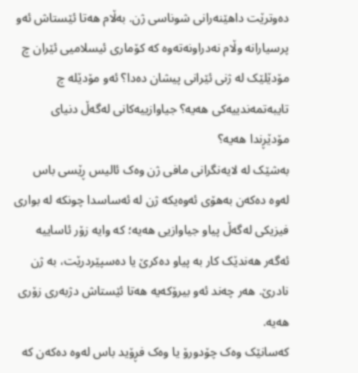دەوترێت داهێنەرانی شوناسی ژن. بەڵام هەتا ئێستاش ئەو پرسیارانە وڵام نەدراونەتەوە کە کۆماری ئیسلامیی ئێران چ مۆدێلێک لە ژنی ئێرانی پیشان دەدا؟ ئەو مۆدێلە چ تایبەتمەندییەکی هەیە؟ جیاوازییەکانی لەگەڵ دنیای مۆدێڕندا هەیە؟
بەشێک لە لایەنگرانی مافی ژن وەک ئالیس ڕێسی باس لەوە دەکەن بەهۆی ئەوەیکە ژن لە ئەساسدا چونکە لە بواری فیزیکی لەگەڵ پیاو جیاوازیی هەیە؛ کە وایە زۆر ئاساییە ئەگەر هەندێک کار بە پیاو دەکرێ یا دەسپێردرێت، بە ژن نادرێ. هەر چەند ئەو بیرۆکەیە هەتا ئێستاش دژبەری زۆری هەیە.
کەسانێک وەک چۆدورۆ یا وەک فڕۆید باس لەوە دەکەن کە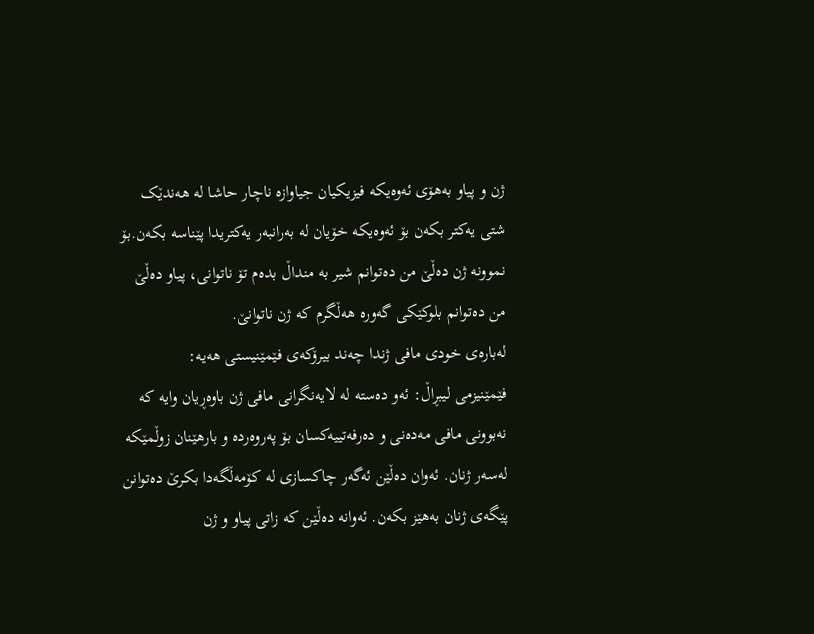ژن و پیاو بەهۆی ئەوەیکە فیزیکیان جیاوازە ناچار حاشا لە هەندێک شتی یەکتر بکەن بۆ ئەوەیکە خۆیان لە بەرانبەر یەکتریدا پێناسە بکەن.بۆ نموونە ژن دەڵێ من دەتوانم شیر بە منداڵ بدەم تۆ ناتوانی، پیاو دەڵێ من دەتوانم بلوکێکی گەورە هەڵگرم کە ژن ناتوانێ.
لەبارەی خودی مافی ژندا چەند بیرۆکەی فێمێنیستی هەیە:
فێمێنیزمی لیبڕاڵ: ئەو دەستە لە لایەنگرانی مافی ژن باوەڕیان وایە کە نەبوونی مافی مەدەنی و دەرفەتییەکسان بۆ پەروەردە و بارهێنان زوڵمێکە لەسەر ژنان. ئەوان دەڵێن ئەگەر چاکسازی لە کۆمەڵگەدا بکرێ دەتوانن پێگەی ژنان بەهێز بکەن. ئەوانە دەڵێن کە زاتی پیاو و ژن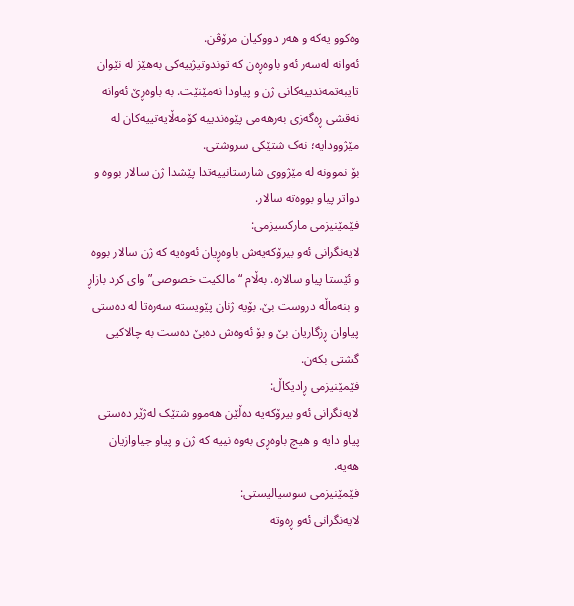وەکوو یەکە و هەر دووکیان مرۆڤن.
ئەوانە لەسەر ئەو باوەڕەن کە توندوتیژییەکی بەهێز لە نێوان تایبەتمەندییەکانی ژن و پیاودا نەمێنێت. بە باوەڕێ ئەوانە نەقشی ڕەگەزی بەرهەمی پێوەندییە کۆمەڵایەتییەکان لە مێژوودایە؛ نەک شتێکی سروشتی.
بۆ نموونە لە مێژووی شارستانییەتدا پێشدا ژن سالار بووە و دواتر پیاو بووەتە سالار.
فێمێنیزمی مارکسیزمی:
لایەنگرانی ئەو بیرۆکەیەش باوەڕیان ئەوەیە کە ژن سالار بووە و ئێستا پیاو سالارە. بەڵام “مالکیت خصوصی” وای کرد بازاڕ و بنەماڵە دروست بێ. بۆیە ژنان پێویستە سەرەتا لە دەستی پیاوان ڕزگاریان بێ و بۆ ئەوەش دەبێ دەست بە چالاکیی گشتی بکەن.
فێمێنیزمی ڕادیکاڵ:
لایەنگرانی ئەو بیرۆکەیە دەڵێن هەموو شتێک لەژێر دەستی پیاو دایە و هیچ باوەڕی بەوە نییە کە ژن و پیاو جیاوازیان هەیە.
فێمێنیزمی سوسیالیستی:
لایەنگرانی ئەو ڕەوتە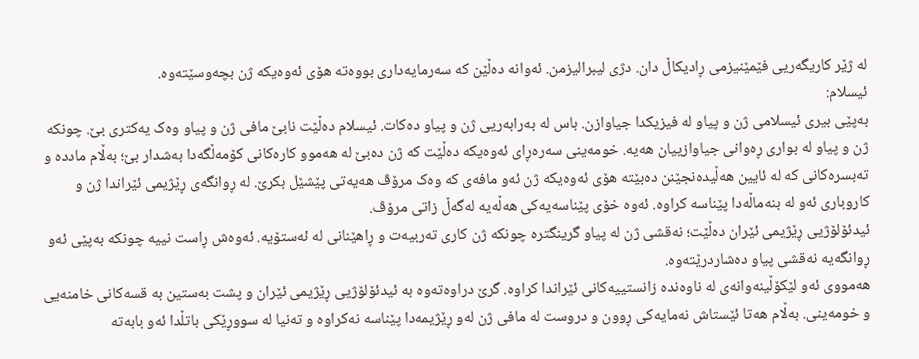لە ژێر کاریگەریی فێمێنیزمی ڕادیکاڵ دان. دژی لیبرالیزمن. ئەوانە دەڵێن کە سەرمایەداری بووەتە هۆی ئەوەیکە ژن بچەوسێتەوە.
ئیسلام:
بەپێی بیری ئیسلامی ژن و پیاو لە فیزیکدا جیاوازن. باس لە بەرابەریی ژن و پیاو دەکات. ئیسلام دەڵێت نابێ مافی ژن و پیاو وەک یەکتری بێ. چونکە ژن و پیاو لە بواری ڕەوانی جیاوازییان هەیە. خومەینی سەرەڕای ئەوەیکە دەڵێت کە ژن دەبێ لە هەموو کارەکانی کۆمەڵگەدا بەشدار بێ؛ بەڵام ماددە و تەبسرەکانی کە لە ئایین هەڵیدەنجێنن دەبێتە هۆی ئەوەیکە ژن ئەو مافەی کە وەک مرۆڤ هەیەتی پێشێل بکرێ. لە ڕوانگەی ڕێژیمی ئێراندا ژن و کاروباری ئەو لە بنەماڵەدا پێناسە کراوە. ئەوە خۆی پێناسەیەکی هەڵەیە لەگەڵ زاتی مرۆڤ.
ئیدئۆلۆژیی ڕێژیمی ئێران دەڵێت؛ نەقشی ژن لە پیاو گرینگترە چونکە ژن کاری تەربیەت و ڕاهێنانی لە ئەستۆیە. ئەوەش ڕاست نییە چونکە بەپێی ئەو ڕوانگەیە نەقشی پیاو دەشاردرێتەوە.
هەمووی ئەو لێکۆڵینەوانەی لە ناوەندە زانستییەکانی ئێراندا کراوە. گرێ دراوەتەوە بە ئیدئۆلۆژیی ڕێژیمی ئێران و پشت بەستین بە قسەکانی خامنەیی و خومەینی. بەڵام هەتا ئێستاش نەمایەکی ڕوون و دروست لە مافی ژن لەو ڕێژیمەدا پێناسە نەکراوە و تەنیا لە سووڕێکی باتڵدا ئەو بابەتە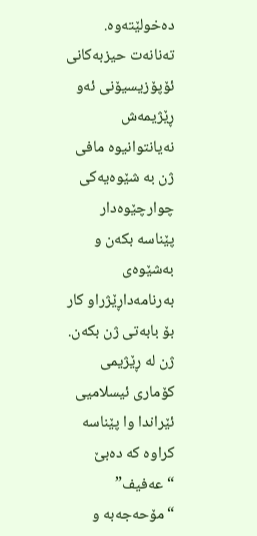دەخولێتەوە. تەنانەت حیزبەکانی ئۆپۆزیسیۆنی ئەو ڕێژیمەش نەیانتوانیوە مافی ژن بە شێوەیەکی چوارچێوەدار پێناسە بکەن و بەشێوەی بەرنامەداڕێژراو کار بۆ بابەتی ژن بکەن.
ژن لە ڕێژیمی کۆماری ئیسلامیی ئێراندا وا پێناسە کراوە کە دەبێ “عەفیف” “مۆحەجەبە و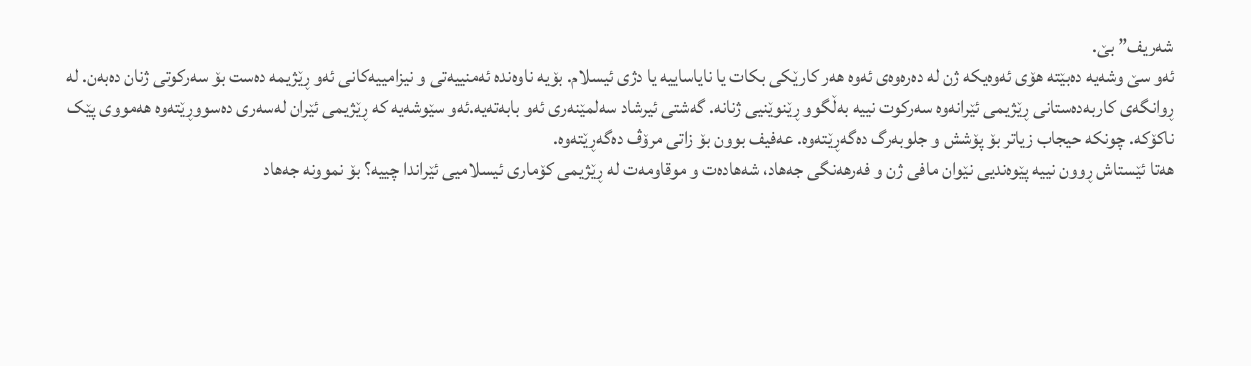شەریف” بێ.
ئەو سێ وشەیە دەبێتە هۆی ئەوەیکە ژن لە دەرەوەی ئەوە هەر کارێکی بکات یا نایاساییە یا دژی ئیسلام. بۆیە ناوەندە ئەمنییەتی و نیزامییەکانی ئەو ڕێژیمە دەست بۆ سەرکوتی ژنان دەبەن. لە ڕوانگەی کاربەدەستانی ڕێژیمی ئێرانەوە سەرکوت نییە بەڵگوو ڕێنوێنیی ژنانە. گەشتی ئیرشاد سەلمێنەری ئەو بابەتەیە.ئەو سێوشەیە کە ڕێژیمی ئێران لەسەری دەسووڕێتەوە هەمووی پێک ناکۆکە. چونکە حیجاب زیاتر بۆ پۆشش و جلوبەرگ دەگەڕێتەوە. عەفیف بوون بۆ زاتی مرۆڤ دەگەڕێتەوە.
هەتا ئێستاش ڕوون نییە پێوەندیی نێوان مافی ژن و فەرهەنگی جەهاد، شەهادەت و موقاومەت لە ڕێژیمی کۆماری ئیسلامیی ئێراندا چییە؟ بۆ نموونە جەهاد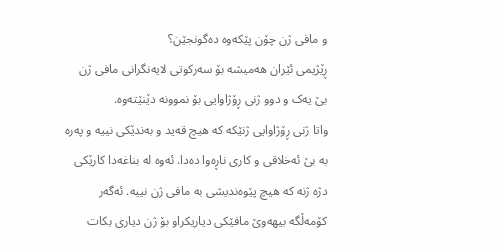و مافی ژن چۆن پێکەوە دەگونجێن؟
ڕێژیمی ئێران هەمیشە بۆ سەرکوتی لایەنگرانی مافی ژن بێ یەک و دوو ژنی ڕۆژاوایی بۆ نموونە دێنێتەوە.
واتا ژنی ڕۆژاوایی ژنێکە کە هیچ قەید و بەندێکی نییە و پەرە بە بێ ئەخلاقی و کاری ناڕەوا دەدا. ئەوە لە بناغەدا کارێکی دژە ژنە کە هیچ پێوەندیشی بە مافی ژن نییە. ئەگەر کۆمەڵگە بیهەوێ مافێکی دیاریکراو بۆ ژن دیاری بکات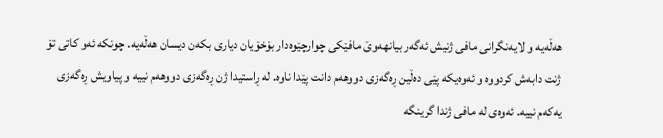هەڵەیە و لایەنگرانی مافی ژنیش ئەگەر بیانهەوێ مافێکی چوارچێوەدار بۆخۆیان دیاری بکەن دیسان هەڵەیە. چونکە ئەو کاتی تۆ ژنت دابەش کردووە و ئەوەیکە پێی دەڵین ڕەگەزی دووهەم دانت پێدا ناوە. لە ڕاستیدا ژن ڕەگەزی دووهەم نییە و پیاویش ڕەگەزی یەکەم نییە. ئەوەی لە مافی ژندا گرینگە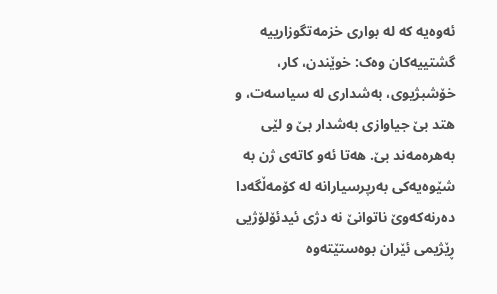ئەوەیە کە لە بواری خزمەتگوزارییە گشتییەکان وەک: خوێندن، کار، خۆشبژیوی، بەشداری لە سیاسەت، و هتد بێ جیاوازی بەشدار بێ و لێی بەهرەمەند بێ. هەتا ئەو کاتەی ژن بە شێوەیەکی بەرپرسیارانە لە کۆمەڵگەدا دەرنەکەوێ ناتوانێ نە دژی ئیدئۆلۆژیی ڕێژیمی ئێران بوەستێتەوە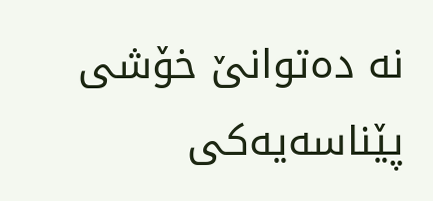نە دەتوانێ خۆشی پێناسەیەکی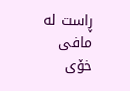ڕاست لە مافی خۆی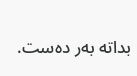بداتە بەر دەست.